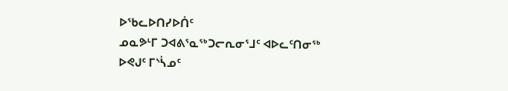ᐅᖃᓚᐅᑎᓯᐅᑏᑦ
ᓄᓇᕗᒻᒥ ᑐᐊᕕᕐᓇᖅᑐᓕᕆᓂᕐᒧᑦ ᐊᐅᓚᑦᑎᓂᖅ
ᐅᕙᒍᑦ ᒥᔅᓵᓄᑦ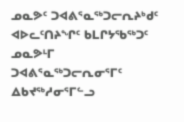ᓄᓇᕗᑦ ᑐᐊᕕᕐᓇᖅᑐᓕᕆᔨᒃᑯᑦ ᐊᐅᓚᑦᑎᔨᖏᑦ ᑲᒪᒋᔭᖃᖅᑐᑦ ᓄᓇᕗᒻᒥ ᑐᐊᕕᕐᓇᖅᑐᓕᕆᓂᕐᒥᑦ ᐃᑲᔪᖅᓱᓂᕐᒥᓪᓗ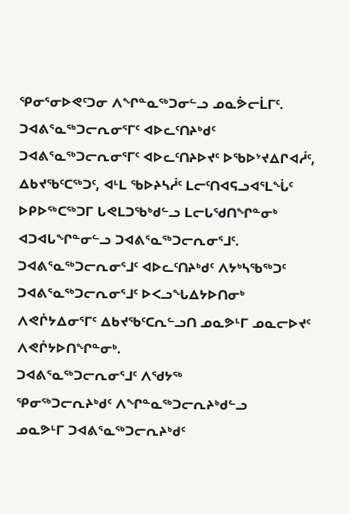ᕿᓂᕐᓂᐅᕙᑦᑐᓂ ᐱᖏᓐᓇᖅᑐᓂᓪᓗ ᓄᓇᕘᓕᒫᒥᑦ.
ᑐᐊᕕᕐᓇᖅᑐᓕᕆᓂᕐᒥᑦ ᐊᐅᓚᑦᑎᔨᒃᑯᑦ
ᑐᐊᕕᕐᓇᖅᑐᓕᕆᓂᕐᒥᑦ ᐊᐅᓚᑦᑎᔨᐅᔪᑦ ᐅᖃᐅᔾᔪᐃᒋᐊᓲᑦ, ᐃᑲᔪᖃᑦᑕᖅᑐᑦ, ᐊᒻᒪ ᖃᐅᔨᓴᓲᑦ ᒪᓕᑦᑎᐊᕋᓗᐊᕐᒪᖔᑦ ᐅᑭᐅᖅᑕᖅᑐᒥ ᒐᕙᒪᑐᖃᒃᑯᓪᓗ ᒪᓕᒐᖁᑎᖏᓐᓂᒃ ᐊᑐᐊᒐᖏᓐᓂᓪᓗ ᑐᐊᕕᕐᓇᖅᑐᓕᕆᓂᕐᒧᑦ. ᑐᐊᕕᕐᓇᖅᑐᓕᕆᓂᕐᒧᑦ ᐊᐅᓚᑦᑎᔨᒃᑯᑦ ᐱᔭᒃᓴᖃᖅᑐᑦ ᑐᐊᕕᕐᓇᖅᑐᓕᕆᓂᕐᒧᑦ ᐅᐸᓗᖓᐃᔭᐅᑎᓂᒃ ᐱᕙᒌᔭᐃᓂᕐᒥᑦ ᐃᑲᔪᖃᑦᑕᕆᓪᓗᑎ ᓄᓇᕗᒻᒥ ᓄᓇᓕᐅᔪᑦ ᐱᕙᒌᔭᐅᑎᖏᓐᓂᒃ.
ᑐᐊᕕᕐᓇᖅᑐᓕᕆᓂᕐᒧᑦ ᐱᖁᔭᖅ
ᕿᓂᖅᑐᓕᕆᔨᒃᑯᑦ ᐱᖏᓐᓇᖅᑐᓕᕆᔨᒃᑯᓪᓗ
ᓄᓇᕗᒻᒥ ᑐᐊᕕᕐᓇᖅᑐᓕᕆᔨᒃᑯᑦ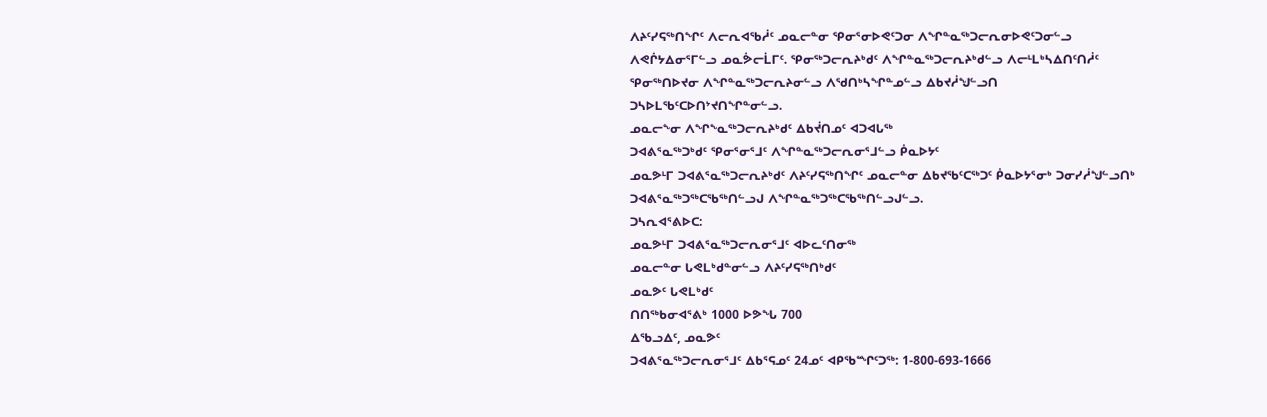ᐱᔨᑦᓯᕋᖅᑎᖏᑦ ᐱᓕᕆᐊᖃᓲᑦ ᓄᓇᓕᓐᓂ ᕿᓂᕐᓂᐅᕙᑦᑐᓂ ᐱᖏᓐᓇᖅᑐᓕᕆᓂᐅᕙᑦᑐᓂᓪᓗ ᐱᕙᒌᔭᐃᓂᕐᒥᓪᓗ ᓄᓇᕘᓕᒫᒥᑦ. ᕿᓂᖅᑐᓕᕆᔨᒃᑯᑦ ᐱᖏᓐᓇᖅᑐᓕᕆᔨᒃᑯᓪᓗ ᐱᓕᒻᒪᒃᓴᐃᑎᑦᑎᓲᑦ ᕿᓂᖅᑎᐅᔪᓂ ᐱᖏᓐᓇᖅᑐᓕᕆᔨᓂᓪᓗ ᐱᖁᑎᒃᓴᖏᓐᓄᓪᓗ ᐃᑲᔪᓲᖑᓪᓗᑎ ᑐᓴᐅᒪᖃᑦᑕᐅᑎᔾᔪᑎᖏᓐᓂᓪᓗ.
ᓄᓇᓕᖕᓂ ᐱᖏᖕᓇᖅᑐᓕᕆᔨᒃᑯᑦ ᐃᑲᔫᑎᓄᑦ ᐊᑐᐊᒐᖅ
ᑐᐊᕕᕐᓇᖅᑐᒃᑯᑦ ᕿᓂᕐᓂᕐᒧᑦ ᐱᖏᓐᓇᖅᑐᓕᕆᓂᕐᒧᓪᓗ ᑮᓇᐅᔭᑦ
ᓄᓇᕗᒻᒥ ᑐᐊᕕᕐᓇᖅᑐᓕᕆᔨᒃᑯᑦ ᐱᔨᑦᓯᕋᖅᑎᖏᑦ ᓄᓇᓕᓐᓂ ᐃᑲᔪᖃᑦᑕᖅᑐᑦ ᑮᓇᐅᔭᕐᓂᒃ ᑐᓂᓯᓲᖑᓪᓗᑎᒃ ᑐᐊᕕᕐᓇᖅᑐᖅᑕᖃᖅᑎᓪᓗᒍ ᐱᖏᓐᓇᖅᑐᖅᑕᖃᖅᑎᓪᓗᒍᓪᓗ.
ᑐᓴᕆᐊᕐᕕᐅᑕ:
ᓄᓇᕗᒻᒥ ᑐᐊᕕᕐᓇᖅᑐᓕᕆᓂᕐᒧᑦ ᐊᐅᓚᑦᑎᓂᖅ
ᓄᓇᓕᓐᓂ ᒐᕙᒪᒃᑯᓐᓂᓪᓗ ᐱᔨᑦᓯᕋᖅᑎᒃᑯᑦ
ᓄᓇᕗᑦ ᒐᕙᒪᒃᑯᑦ
ᑎᑎᖅᑲᓂᐊᕐᕕᒃ 1000 ᐅᕗᖓ 700
ᐃᖃᓗᐃᑦ, ᓄᓇᕗᑦ
ᑐᐊᕕᕐᓇᖅᑐᓕᕆᓂᕐᒧᑦ ᐃᑲᕐᕋᓄᑦ 24ᓄᑦ ᐊᑭᖃᙱᑦᑐᖅ: 1-800-693-1666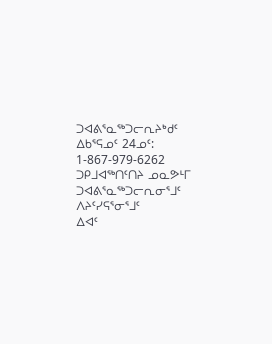ᑐᐊᕕᕐᓇᖅᑐᓕᕆᔨᒃᑯᑦ ᐃᑲᕐᕋᓄᑦ 24ᓄᑦ: 1-867-979-6262
ᑐᑭᒧᐊᖅᑎᑦᑎᔨ ᓄᓇᕗᒻᒥ ᑐᐊᕕᕐᓇᖅᑐᓕᕆᓂᕐᒧᑦ ᐱᔨᑦᓯᕋᕐᓂᕐᒧᑦ
ᐃᐊᑦ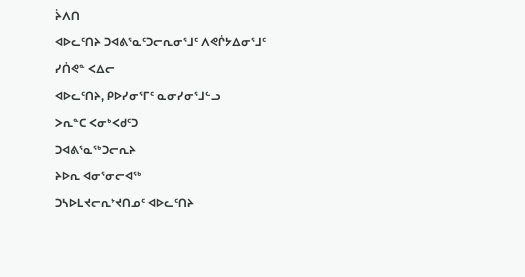ᔩᐱᑎ
ᐊᐅᓚᑦᑎᔨ ᑐᐊᕕᕐᓇᑦᑐᓕᕆᓂᕐᒧᑦ ᐱᕙᒌᔭᐃᓂᕐᒧᑦ
ᓯᑏᕙᓐ ᐸᐃᓕ
ᐊᐅᓚᑦᑎᔨ, ᑭᐅᓯᓂᕐᒥᑦ ᓇᓂᓯᓂᕐᒧᓪᓗ
ᐳᕆᓐᑕ ᐸᓂᒃᐸᑯᑦᑐ
ᑐᐊᕕᕐᓇᖅᑐᓕᕆᔨ
ᔨᐅᕆ ᐊᓂᕐᓂᓕᐊᖅ
ᑐᓴᐅᒪᔪᓕᕆᔾᔪᑎᓄᑦ ᐊᐅᓚᑦᑎᔨ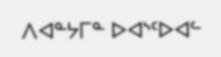ᐱᐊᓐᔭᒥᓐ ᐅᐊᔅᑦᐅᐊᓪ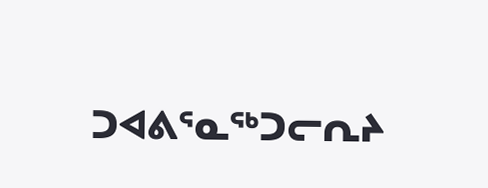ᑐᐊᕕᕐᓇᖅᑐᓕᕆᔨ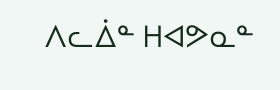ᐱᓚᐄᓐ ᕼᐊᕗᓇᓐ